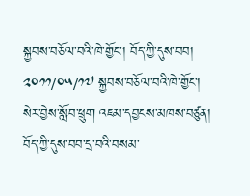སྐྱབས་བཅོལ་བའི་ཁེ་གྱོང་། བོད་ཀྱི་དུས་བབ། ༢༠༡༡/༠༥/༡༧ སྐྱབས་བཅོལ་བའི་ཁེ་གྱོང་། སེར་བྱེས་སློབ་ཕྲུག འཇམ་དབྱངས་མཁས་བཙུན། བོད་ཀྱི་དུས་བབ་དྲ་བའི་བསམ་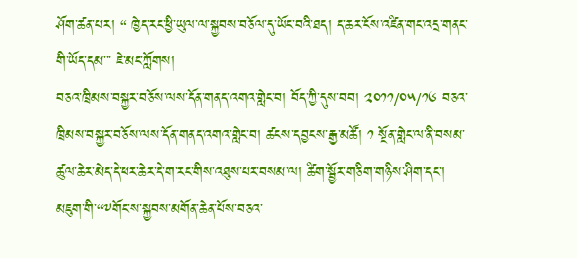ཤོག་ཚན་པར། “ ཁྱེད་རང་ཕྱི་ཡུལ་ལ་སྐྱབས་བཅོལ་དུ་ཡོང་བའི་ཐད། ད་ཆར་ངོས་འཛིན་གང་འདྲ་གནང་གི་ཡོད་དམ་་་ ཇེ་མང་ཀློགས།
བཅའ་ཁྲིམས་བསྐྱར་བཅོས་ལས་དོན་གནད་འགའ་གླེང་བ། བོད་ཀྱི་དུས་བབ། ༢༠༡༡/༠༥/༡༦ བཅའ་ཁྲིམས་བསྐྱར་བཅོས་ལས་དོན་གནད་འགའ་གླེང་བ། ཚངས་དབྱངས་རྒྱ་མཚོ། ༡ སྔོན་གླེང་ལ་ནི་བསམ་ཚུལ་ཆེར་མེད་དེ་ཕར་ཆེར་དེ་ག་རང་གིས་འཐུས་པར་བསམ་ལ། ཚིག་སྦྱོར་གཅིག་གཉིས་ཤིག་དང་། མཇུག་གི་“༸གོང་ས་སྐྱབས་མགོན་ཆེན་པོས་བཅའ་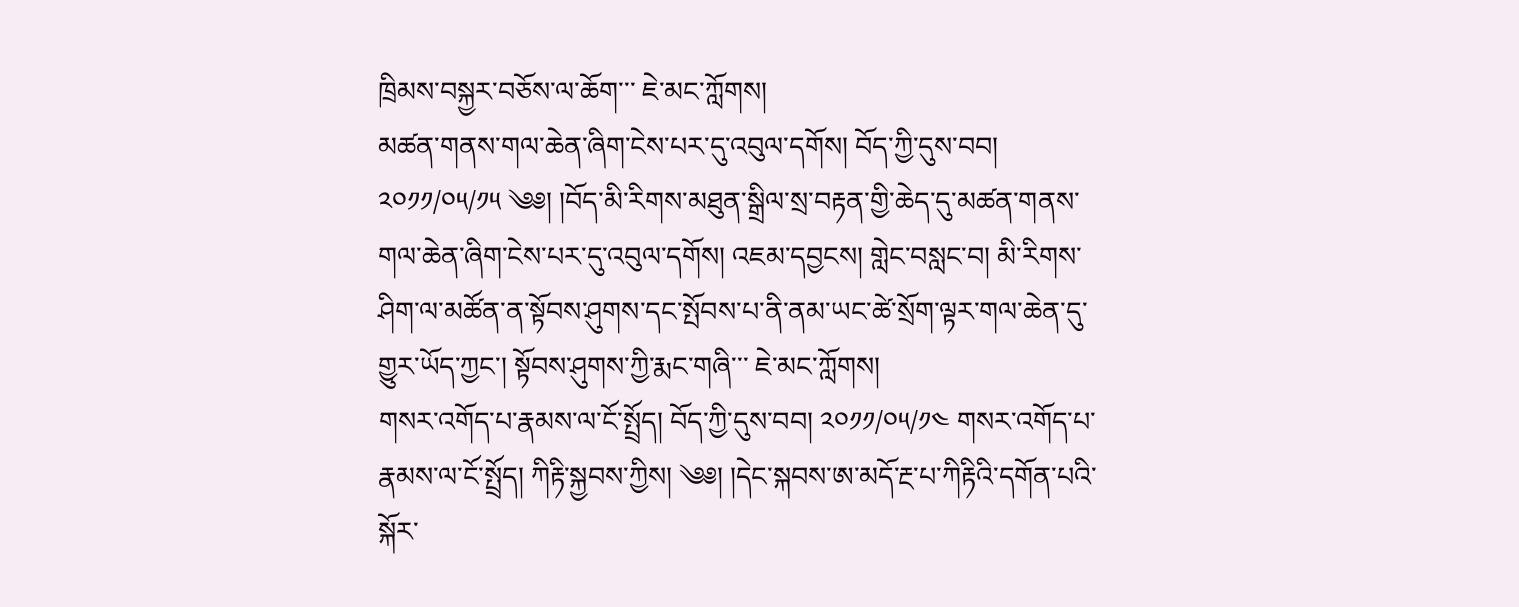ཁྲིམས་བསྐྱར་བཅོས་ལ་ཆོག་་་ ཇེ་མང་ཀློགས།
མཚན་གནས་གལ་ཆེན་ཞིག་ངེས་པར་དུ་འབུལ་དགོས། བོད་ཀྱི་དུས་བབ། ༢༠༡༡/༠༥/༡༥ ༄༅། །བོད་མི་རིགས་མཐུན་སྒྲིལ་སྲ་བརྟན་གྱི་ཆེད་དུ་མཚན་གནས་གལ་ཆེན་ཞིག་ངེས་པར་དུ་འབུལ་དགོས། འཇམ་དབྱངས། གླེང་བསླང་བ། མི་རིགས་ཤིག་ལ་མཚོན་ན་སྟོབས་ཤུགས་དང་སྤོབས་པ་ནི་ནམ་ཡང་ཚེ་སྲོག་ལྟར་གལ་ཆེན་དུ་གྱུར་ཡོད་ཀྱང་། སྟོབས་ཤུགས་ཀྱི་རྨང་གཞི་་་ ཇེ་མང་ཀློགས།
གསར་འགོད་པ་རྣམས་ལ་ངོ་སྤྲོད། བོད་ཀྱི་དུས་བབ། ༢༠༡༡/༠༥/༡༤ གསར་འགོད་པ་རྣམས་ལ་ངོ་སྤྲོད། ཀིརྟི་སྐྱབས་ཀྱིས། ༄༅། །དེང་སྐབས་ཨ་མདོ་རྔ་པ་ཀིརྟིའི་དགོན་པའི་སྐོར་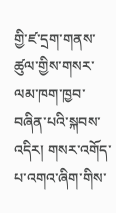གྱི་ཛ་དྲག་གནས་ཚུལ་གྱིས་གསར་ལམ་ཁག་ཁྱབ་བཞིན་པའི་སྐབས་འདིར། གསར་འགོད་པ་འགའ་ཞིག་གིས་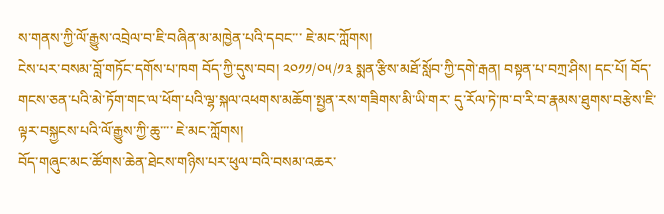ས་གནས་ཀྱི་ལོ་རྒྱུས་འབྲེལ་བ་ཇི་བཞིན་མ་མཁྱེན་པའི་དབང་་་ ཇེ་མང་ཀློགས།
ངེས་པར་བསམ་བློ་གཏོང་དགོས་པ་ཁག བོད་ཀྱི་དུས་བབ། ༢༠༡༡/༠༥/༡༣ སྨན་རྩིས་མཐོ་སློབ་ཀྱི་དགེ་རྒན། བསྟན་པ་བཀྲ་ཤིས། དང་པོ། བོད་ གངས་ཅན་པའི་མེ་ཏོག་གང་ལ་ཕོག་པའི་ལྷ་སྐལ་འཕགས་མཆོག་སྤྱན་རས་གཟིགས་མི་ཡི་གར་ དུ་རོལ་ཏེ་ཁ་བ་རི་བ་རྣམས་ཐུགས་བརྩེས་ཇི་ལྟར་བསྐྱངས་པའི་ལོ་རྒྱུས་ཀྱི་ཆུ་་་་ ཇེ་མང་ཀློགས།
བོད་གཞུང་མང་ཚོགས་ཆེན་ཐེངས་གཉིས་པར་ཕུལ་བའི་བསམ་འཆར་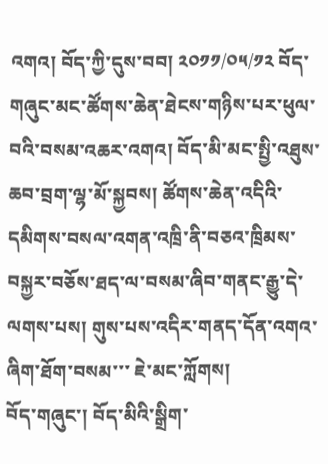འགའ། བོད་ཀྱི་དུས་བབ། ༢༠༡༡/༠༥/༡༢ བོད་གཞུང་མང་ཚོགས་ཆེན་ཐེངས་གཉིས་པར་ཕུལ་བའི་བསམ་འཆར་འགའ། བོད་མི་མང་སྤྱི་འཐུས་ཆབ་བྲག་ལྷ་མོ་སྐྱབས། ཚོགས་ཆེན་འདིའི་དམིགས་བསལ་འགན་འཁྲི་ནི་བཅའ་ཁྲིམས་བསྐྱར་བཅོས་ཐད་ལ་བསམ་ཞིབ་གནང་རྒྱུ་དེ་ལགས་པས། གུས་པས་འདིར་གནད་དོན་འགའ་ཞིག་ཐོག་བསམ་་་ ཇེ་མང་ཀློགས།
བོད་གཞུང་། བོད་མིའི་སྒྲིག་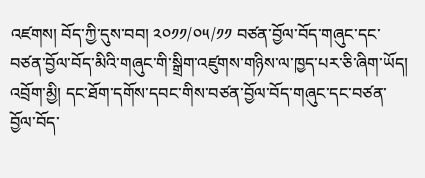འཛགས། བོད་ཀྱི་དུས་བབ། ༢༠༡༡/༠༥/༡༡ བཙན་བྱོལ་བོད་གཞུང་དང་བཙན་བྱོལ་བོད་མིའི་གཞུང་གི་སྒྲིག་འཛུགས་གཉིས་ལ་ཁྱད་པར་ཅི་ཞིག་ཡོད། འབྲོག་མྱི། དང་ཐོག་དགོས་དབང་གིས་བཙན་བྱོལ་བོད་གཞུང་དང་བཙན་བྱོལ་བོད་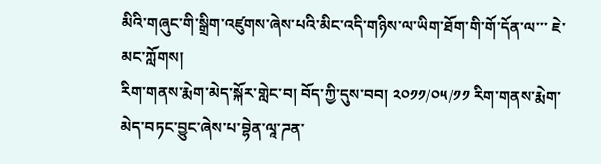མིའི་གཞུང་གི་སྒྲིག་འཛུགས་ཞེས་པའི་མིང་འདི་གཉིས་ལ་ཡིག་ཐོག་གི་གོ་དོན་ལ་་་ ཇེ་མང་ཀློགས།
རིག་གནས་རྨེག་མེད་སྐོར་གླེང་བ། བོད་ཀྱི་དུས་བབ། ༢༠༡༡/༠༥/༡༡ རིག་གནས་རྨེག་མེད་བཏང་བྱུང་ཞེས་པ་བྷེན་ལཱ་ཌན་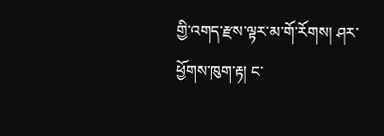གྱི་འགད་རྫས་ལྟར་མ་གོ་རོགས། ཤར་ཕྱོགས་ཁུག་རྟ། ང་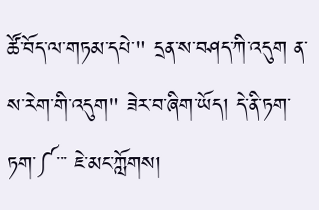ཚོ་བོད་ལ་གཏམ་དཔེ་" དྲན་ས་བཤད་ཀི་འདུག ན་ས་རེག་གི་འདུག" ཟེར་བ་ཞིག་ཡོད། དེ་ནི་ཏག་ཏག་༼་་་ ཇེ་མང་ཀློགས།